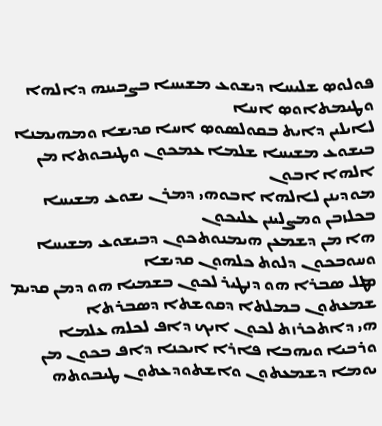ܦܘܠܘܤ ܫܠܝܚܐ ܕܝܫܘܥ ܡܫܝܚܐ ܒܨܒܝܢܗ ܕܐܠܗܐ ܘܛܝܡܬܐܘܤ ܐܚܐ
ܠܐܝܠܝܢ ܕܐܝܬ ܒܩܘܠܤܘܤ ܐܚܐ ܩܕܝܫܐ ܘܡܗܝܡܢܐ ܒܝܫܘܥ ܡܫܝܚܐ ܫܠܡܐ ܥܡܟܘܢ ܘܛܝܒܘܬܐ ܡܢ ܐܠܗܐ ܐܒܘܢ
ܡܘܕܝܢܢ ܠܐܠܗܐ ܐܒܘܗܝ ܕܡܪܢ ܝܫܘܥ ܡܫܝܚܐ ܒܟܠܙܒܢ ܘܡܨܠܝܢܢ ܥܠܝܟܘܢ
ܗܐ ܡܢ ܕܫܡܥܢ ܗܝܡܢܘܬܟܘܢ ܕܒܝܫܘܥ ܡܫܝܚܐ ܘܚܘܒܟܘܢ ܕܠܘܬ ܟܠܗܘܢ ܩܕܝܫܐ
ܡܛܠ ܤܒܪܐ ܗܘ ܕܢܛܝܪ ܠܟܘܢ ܒܫܡܝܐ ܗܘ ܕܡܢ ܩܕܝܡ ܫܡܥܬܘܢ ܒܡܠܬܐ ܕܩܘܫܬܐ ܕܤܒܪܬܐ
ܗܝ ܕܐܬܟܪܙܬ ܠܟܘܢ ܐܝܟ ܕܐܦ ܠܟܠܗ ܥܠܡܐ ܘܪܒܝܐ ܘܝܗܒܐ ܦܐܪܐ ܐܝܟܢܐ ܕܐܦ ܒܟܘܢ ܡܢ ܝܘܡܐ ܕܫܡܥܬܘܢ ܘܐܫܬܘܕܥܬܘܢ ܛܝܒܘܬܗ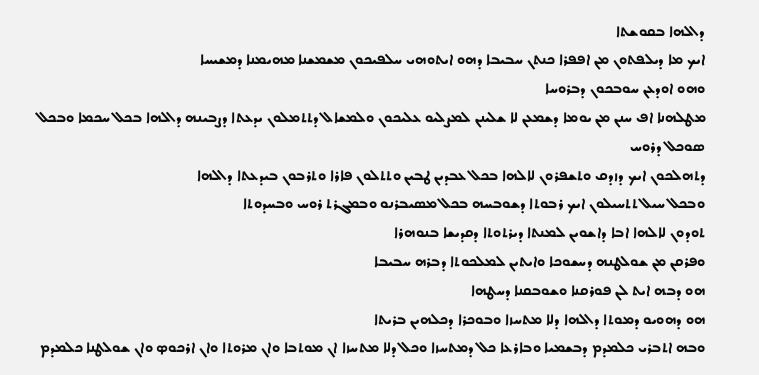ܕܐܠܗܐ ܒܩܘܫܬܐ
ܐܝܟ ܡܐ ܕܝܠܦܬܘܢ ܡܢ ܐܦܦܪܐ ܟܢܬܢ ܚܒܝܒܐ ܕܗܘ ܐܝܬܘܗܝ ܚܠܦܝܟܘܢ ܡܫܡܫܢܐ ܡܗܝܡܢܐ ܕܡܫܝܚܐ
ܘܗܘ ܐܘܕܥܢ ܚܘܒܟܘܢ ܕܒܪܘܚܐ
ܡܛܠܗܢܐ ܐܦ ܚܢܢ ܡܢ ܝܘܡܐ ܕܫܡܥܢ ܠܐ ܫܠܝܢܢ ܠܡܨܠܝܘ ܥܠܝܟܘܢ ܘܠܡܫܐܠ ܕܬܬܡܠܘܢ ܝܕܥܬܐ ܕܨܒܝܢܗ ܕܐܠܗܐ ܒܟܠ ܚܟܡܐ ܘܒܟܠ ܤܘܟܠ ܕܪܘܚ
ܕܬܗܠܟܘܢ ܐܝܟ ܕܙܕܩ ܘܬܫܦܪܘܢ ܠܐܠܗܐ ܒܟܠ ܥܒܕܝܢ ܛܒܝܢ ܘܬܬܠܘܢ ܦܐܪܐ ܘܬܪܒܘܢ ܒܝܕܥܬܐ ܕܐܠܗܐ
ܘܒܟܠ ܚܝܠ ܬܬܚܝܠܘܢ ܐܝܟ ܪܒܘܬܐ ܕܫܘܒܚܗ ܒܟܠ ܡܤܝܒܪܢܘ ܘܒܡܓܪܬ ܪܘܚ ܘܒܚܕܘܬܐ
ܬܘܕܘܢ ܠܐܠܗܐ ܐܒܐ ܕܐܫܘܝܢ ܠܡܢܬܐ ܕܝܪܬܘܬܐ ܕܩܕܝܫܐ ܒܢܘܗܪܐ
ܘܦܪܩܢ ܡܢ ܫܘܠܛܢܗ ܕܚܫܘܟܐ ܘܐܝܬܝܢ ܠܡܠܟܘܬܐ ܕܒܪܗ ܚܒܝܒܐ
ܗܘ ܕܒܗ ܐܝܬ ܠܢ ܦܘܪܩܢܐ ܘܫܘܒܩܢܐ ܕܚܛܗܐ
ܗܘ ܕܗܘܝܘ ܕܡܘܬܐ ܕܐܠܗܐ ܕܠܐ ܡܬܚܙܐ ܘܒܘܟܪܐ ܕܟܠܗܝܢ ܒܪܝܬܐ
ܘܒܗ ܐܬܒܪܝ ܟܠܡܕܡ ܕܒܫܡܝܐ ܘܒܐܪܥܐ ܟܠ ܕܡܬܚܙܐ ܘܟܠ ܕܠܐ ܡܬܚܙܐ ܐܢ ܡܘܬܒܐ ܘܐܢ ܡܪܘܬܐ ܘܐܢ ܐܪܟܘܤ ܘܐܢ ܫܘܠܛܢܐ ܟܠܡܕܡ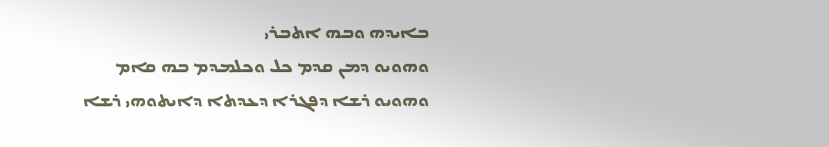ܒܐܝܕܗ ܘܒܗ ܐܬܒܪܝ
ܘܗܘܝܘ ܕܡܢ ܩܕܡ ܟܠ ܘܟܠܡܕܡ ܒܗ ܩܐܡ
ܘܗܘܝܘ ܪܫܐ ܕܦܓܪܐ ܕܥܕܬܐ ܕܐܝܬܘܗܝ ܪܫܐ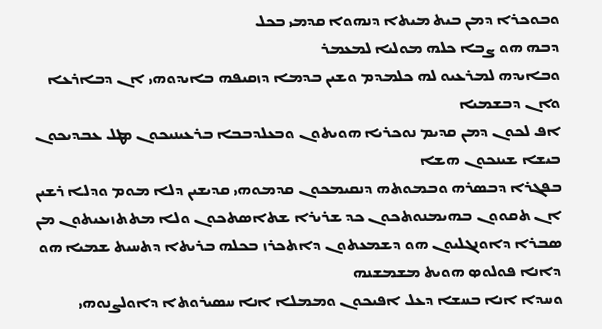ܘܒܘܟܪܐ ܕܡܢ ܒܝܬ ܡܝܬܐ ܕܢܗܘܐ ܩܕܡܝ ܒܟܠ
ܕܒܗ ܗܘ ܨܒܐ ܟܠܗ ܡܘܠܝܐ ܠܡܥܡܪ
ܘܒܐܝܕܗ ܠܡܪܥܝܘ ܠܗ ܟܠܡܕܡ ܘܫܝܢ ܒܕܡܐ ܕܙܩܝܦܗ ܒܐܝܕܘܗܝ ܐܢ ܕܒܐܪܥܐ ܘܐܢ ܕܒܫܡܝܐ
ܐܦ ܠܟܘܢ ܕܡܢ ܩܕܝܡ ܢܘܟܪܝܐ ܗܘܝܬܘܢ ܘܒܥܠܕܒܒܐ ܒܪܥܝܢܝܟܘܢ ܡܛܠ ܥܒܕܝܟܘܢ ܒܝܫܐ ܫܝܢܟܘܢ ܗܫܐ
ܒܦܓܪܐ ܕܒܤܪܗ ܘܒܡܘܬܗ ܕܢܩܝܡܟܘܢ ܩܕܡܘܗܝ ܩܕܝܫܝܢ ܕܠܐ ܡܘܡ ܘܕܠܐ ܪܫܝܢ
ܐܢ ܬܩܘܘܢ ܒܗܝܡܢܘܬܟܘܢ ܟܕ ܫܪܝܪܐ ܫܬܐܤܬܟܘܢ ܘܠܐ ܡܬܬܙܝܥܝܬܘܢ ܡܢ ܤܒܪܐ ܕܐܘܢܓܠܝܘܢ ܗܘ ܕܫܡܥܬܘܢ ܕܐܬܟܪܙ ܒܟܠܗ ܒܪܝܬܐ ܕܬܚܝܬ ܫܡܝܐ ܗܘ ܕܐܢܐ ܦܘܠܘܤ ܗܘܝܬ ܡܫܡܫܢܗ
ܘܚܕܐ ܐܢܐ ܒܚܫܐ ܕܥܠ ܐܦܝܟܘܢ ܘܡܡܠܐ ܐܢܐ ܚܤܝܪܘܬܐ ܕܐܘܠܨܢܘܗܝ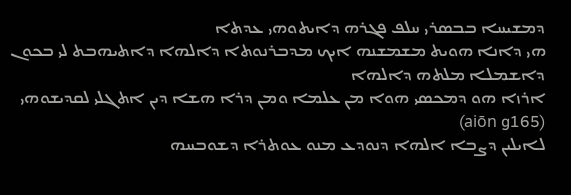ܕܡܫܝܚܐ ܒܒܤܪܝ ܚܠܦ ܦܓܪܗ ܕܐܝܬܘܗܝ ܥܕܬܐ
ܗܝ ܕܐܢܐ ܗܘܝܬ ܡܫܡܫܢܗ ܐܝܟ ܡܕܒܪܢܘܬܐ ܕܐܠܗܐ ܕܐܬܝܗܒܬ ܠܝ ܒܟܘܢ ܕܐܫܡܠܐ ܡܠܬܗ ܕܐܠܗܐ
ܐܪܙܐ ܗܘ ܕܡܟܤܝ ܗܘܐ ܡܢ ܥܠܡܐ ܘܡܢ ܕܪܐ ܗܫܐ ܕܝܢ ܐܬܓܠܝ ܠܩܕܝܫܘܗܝ (aiōn g165)
ܠܐܝܠܝܢ ܕܨܒܐ ܐܠܗܐ ܕܢܘܕܥ ܡܢܘ ܥܘܬܪܐ ܕܫܘܒܚܗ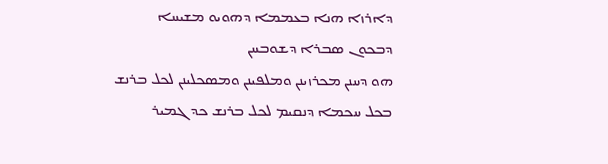ܕܐܪܙܐ ܗܢܐ ܒܥܡܡܐ ܕܗܘܝܘ ܡܫܝܚܐ ܕܒܟܘܢ ܤܒܪܐ ܕܫܘܒܚܢ
ܗܘ ܕܚܢܢ ܡܟܪܙܝܢܢ ܘܡܠܦܝܢܢ ܘܡܤܟܠܝܢܢ ܠܟܠ ܒܪܢܫ ܒܟܠ ܚܟܡܐ ܕܢܩܝܡ ܠܟܠ ܒܪܢܫ ܟܕ ܓܡܝܪ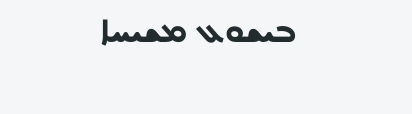ܒܝܫܘܥ ܡܫܝܚܐ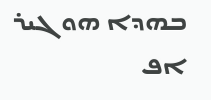ܒܗܕܐ ܗܘ ܓܝܪ ܐܦ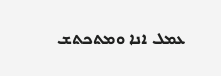ܥܡܠ ܐܢܐ ܘܡܬܟܬܫ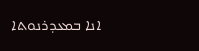ܐܢܐ ܒܡܥܕܪܢܘܬܐ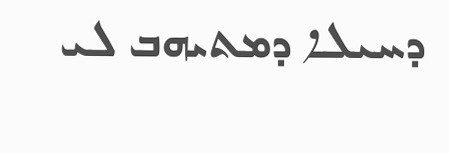ܕܚܝܠܐ ܕܡܬܝܗܒ ܠܝ